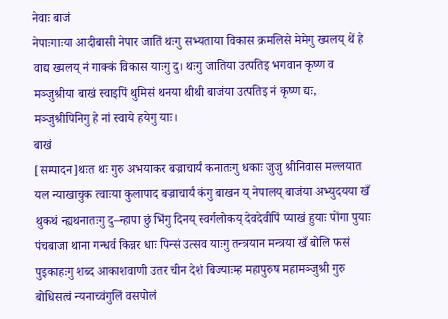नेवाः बाजं
नेपाःगाःया आदीबासी नेपार जातिं थःगु सभ्यताया विकास क्रमलिसे मेमेगु ख्यलय् थें हे वाद्य ख्यलय् नं गाक्कं विकास याःगु दु। थःगु जातिया उत्पतिइ भगवान कृष्ण व मञ्जुश्रीया बाखं स्वाइपिं थुमिसं थनया थीथी बाजंया उत्पतिइ नं कृष्ण द्यः, मञ्जुश्रीपिनिगु हे नां स्वाये हयेगु याः।
बाखं
[सम्पादन]थःत थः गुरु अभयाकर बज्राचार्यं कनातःगु धकाः जुजु श्रीनिवास मल्लयात यल न्याखाचुक त्वाःया कुलापाद बज्राचार्यं कंगु बाखन य् नेपालय् बाजंया अभ्युदयया खँ थुकथं न्ह्यथनातःगु दु–न्हापा छुं भिंगु दिनय् स्वर्गलोकय् देवदेवीपिं प्याखं हुयाः पोंगा पुयाः पंचबाजा थाना गन्धर्व किन्नर धाः पिन्सं उत्सव याःगु तन्त्रयान मन्त्रया खँ बोलि फसं पुइकाहःगु शब्द आकाशवाणी उतर चीन देशं बिज्याःम्ह महापुरुष महामञ्जुश्री गुरु बोधिसत्वं न्यनाच्वंगुलिं वसपोलं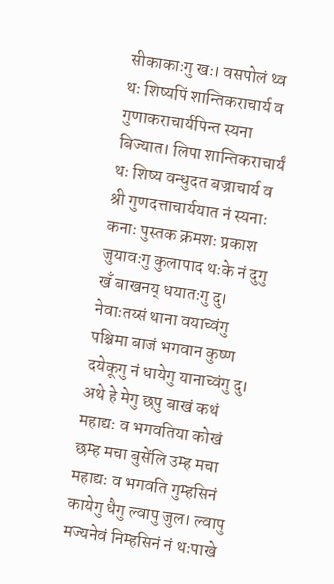सीकाकाःगु खः। वसपोलं थ्व थः शिष्यपिं शान्तिकराचार्य व गुणाकराचार्यपिन्त स्यना बिज्यात। लिपा शान्तिकराचार्यं थः शिष्य वन्धुदत बज्राचार्य व श्री गुणदत्ताचार्ययात नं स्यनाः कनाः पुस्तक क्रमशः प्रकाश जुयावःगु कुलापाद थःके नं दुगु खँ बाखनय् धयातःगु दु।
नेवाःतय्सं थाना वयाच्वंगु पश्चिमा बाजं भगवान कुष्ण दयेकूगु नं धायेगु यानाच्वंगु दु। अथे हे मेगु छपु बाखं कथं महाद्यः व भगवतिया कोखं छम्ह मचा बुसेंलि उम्ह मचा महाद्यः व भगवति गुम्हसिनं कायेगु धैगु ल्वापु जुल। ल्वापु मज्यनेवं निम्हसिनं नं थःपाखे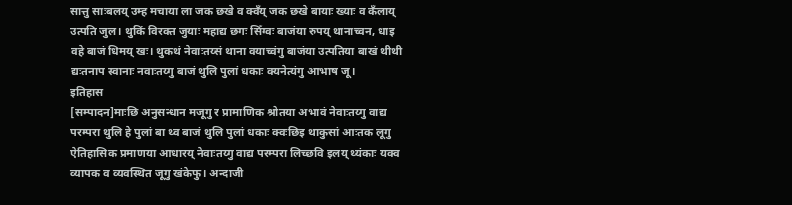सात्तु साःबलय् उम्ह मचाया ला जक छखे व क्वँय् जक छखे बायाः ख्याः व कँलाय् उत्पति जुल। थुकिं विरक्त जुयाः महाद्य छगः सिँग्वः बाजंया रुपय् थानाच्वन, धाइ वहे बाजं धिमय् खः। थुकथं नेवाःतय्सं थाना वयाच्वंगु बाजंया उत्पतिया बाखं थीथी द्यःतनाप स्वानाः नवाःतय्गु बाजं थुलि पुलां धकाः क्यनेत्यंगु आभाष जू।
इतिहास
[सम्पादन]माःछि अनुसन्धान मजूगु र प्रामाणिक श्रोतया अभावं नेवाःतय्गु वाद्य परम्परा थुलि हे पुलां बा थ्व बाजं थुलि पुलां धकाः क्वःछिइ थाकुसां आःतक लूगु ऐतिहासिक प्रमाणया आधारय् नेवाःतय्गु वाद्य परम्परा लिच्छवि इलय् थ्यंकाः यक्व व्यापक व व्यवस्थित जूगु खंकेफु। अन्दाजी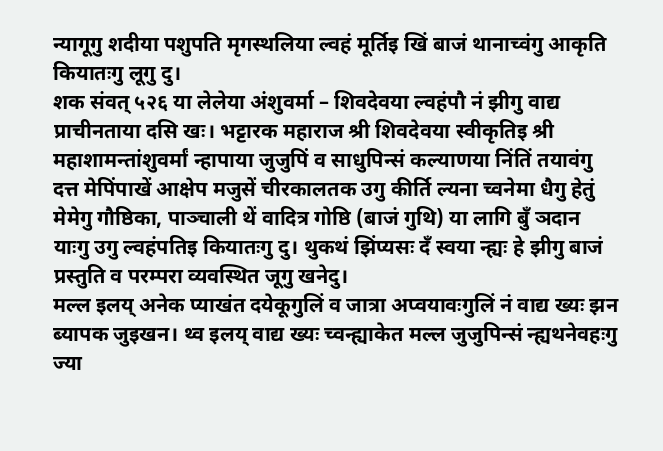न्यागूगु शदीया पशुपति मृगस्थलिया ल्वहं मूर्तिइ खिं बाजं थानाच्वंगु आकृति कियातःगु लूगु दु।
शक संवत् ५२६ या लेलेया अंशुवर्मा – शिवदेवया ल्वहंपौ नं झीगु वाद्य प्राचीनताया दसि खः। भट्टारक महाराज श्री शिवदेवया स्वीकृतिइ श्री महाशामन्तांशुवर्मां न्हापाया जुजुपिं व साधुपिन्सं कल्याणया निंतिं तयावंगु दत्त मेपिंपाखें आक्षेप मजुसें चीरकालतक उगु कीर्ति ल्यना च्वनेमा धैगु हेतुं मेमेगु गौष्ठिका, पाञ्चाली थें वादित्र गोष्ठि (बाजं गुथि) या लागि बुँ ञदान याःगु उगु ल्वहंपतिइ कियातःगु दु। थुकथं झिंप्यसः दँ स्वया न्ह्यः हे झीगु बाजं प्रस्तुति व परम्परा व्यवस्थित जूगु खनेदु।
मल्ल इलय् अनेक प्याखंत दयेकूगुलिं व जात्रा अप्वयावःगुलिं नं वाद्य ख्यः झन ब्यापक जुइखन। थ्व इलय् वाद्य ख्यः च्वन्ह्याकेत मल्ल जुजुपिन्सं न्ह्यथनेवहःगु ज्या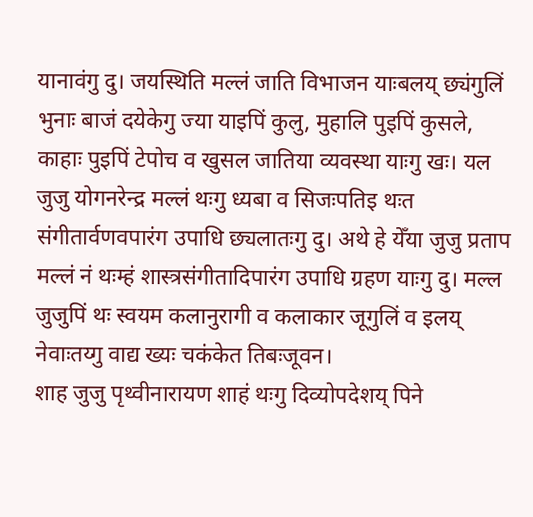यानावंगु दु। जयस्थिति मल्लं जाति विभाजन याःबलय् छ्यंगुलिं भुनाः बाजं दयेकेगु ज्या याइपिं कुलु, मुहालि पुइपिं कुसले, काहाः पुइपिं टेपोच व खुसल जातिया व्यवस्था याःगु खः। यल जुजु योगनरेन्द्र मल्लं थःगु ध्यबा व सिजःपतिइ थःत संगीतार्वणवपारंग उपाधि छ्यलातःगु दु। अथे हे येँया जुजु प्रताप मल्लं नं थःम्हं शास्त्रसंगीतादिपारंग उपाधि ग्रहण याःगु दु। मल्ल जुजुपिं थः स्वयम कलानुरागी व कलाकार जूगुलिं व इलय् नेवाःतय्गु वाद्य ख्यः चकंकेत तिबःजूवन।
शाह जुजु पृथ्वीनारायण शाहं थःगु दिव्योपदेशय् पिने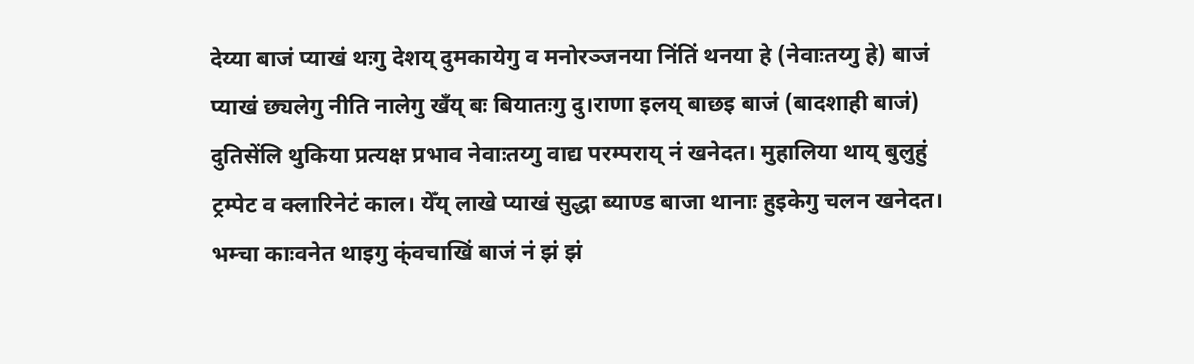देय्या बाजं प्याखं थःगु देशय् दुमकायेगु व मनोरञ्जनया निंतिं थनया हे (नेवाःतय्गु हे) बाजं प्याखं छ्यलेगु नीति नालेगु खँय् बः बियातःगु दु।राणा इलय् बाछइ बाजं (बादशाही बाजं) दुतिसेंलि थुकिया प्रत्यक्ष प्रभाव नेवाःतय्गु वाद्य परम्पराय् नं खनेदत। मुहालिया थाय् बुलुहुं ट्रम्पेट व क्लारिनेटं काल। येँय् लाखे प्याखं सुद्धा ब्याण्ड बाजा थानाः हुइकेगु चलन खनेदत। भम्चा काःवनेत थाइगु क्ंवचाखिं बाजं नं झं झं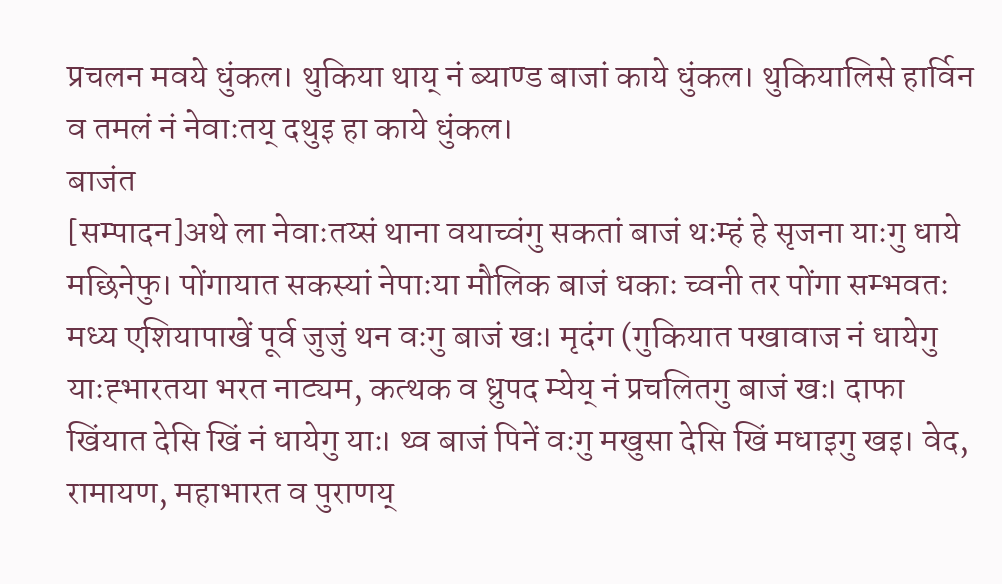प्रचलन मवये धुंकल। थुकिया थाय् नं ब्याण्ड बाजां काये धुंकल। थुकियालिसे हार्विन व तमलं नं नेवाःतय् दथुइ हा काये धुंकल।
बाजंत
[सम्पादन]अथे ला नेवाःतय्सं थाना वयाच्वंगु सकतां बाजं थःम्हं हे सृजना याःगु धाये मछिनेफु। पोंगायात सकस्यां नेपाःया मौलिक बाजं धकाः च्वनी तर पोंगा सम्भवतः मध्य एशियापाखें पूर्व जुजुं थन वःगु बाजं खः। मृदंग (गुकियात पखावाज नं धायेगु याःह्भारतया भरत नाट्यम, कत्थक व ध्रुपद म्येय् नं प्रचलितगु बाजं खः। दाफा खिंयात देसि खिं नं धायेगु याः। थ्व बाजं पिनें वःगु मखुसा देसि खिं मधाइगु खइ। वेद, रामायण, महाभारत व पुराणय्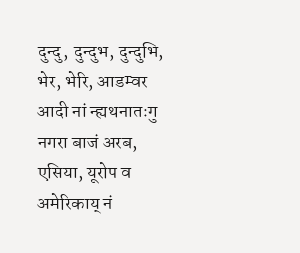दुन्दु, दुन्दुभ, दुन्दुभि, भेर, भेरि, आडम्वर आदी नां न्ह्यथनातःगु नगरा बाजं अरब, एसिया, यूरोप व अमेरिकाय् नं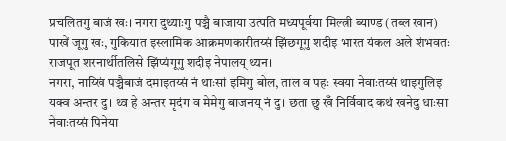प्रचलितगु बाजं खः। नगरा दुथ्याःगु पञ्चै बाजाया उत्पति मध्यपूर्वया मिल्त्री ब्याण्ड (तब्ल खान) पाखें जूगु खः, गुकियात इस्लामिक आक्रमणकारीतय्सं झिंछगूगु शदीइ भारत यंकल अले शंभवतः राजपूत शरनार्थीतलिसे झिंप्यंगूगु शदीइ नेपालय् थ्यन।
नगरा, नाय्खिं पञ्चैबाजं दमाइतय्सं नं थाःसां इमिगु बोल, ताल व पहः स्वया नेवाःतय्सं थाइगुलिइ यक्व अन्तर दु। थ्व हे अन्तर मृदंग व मेमेगु बाजनय् नं दु। छता छु खँ निर्विवाद कथं खनेदु धाःसा नेवाःतय्सं पिनेया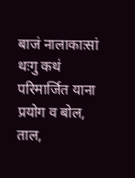बाजं नालाकाःसां थःगु कथं परिमार्जित याना प्रयोग व बोल, ताल,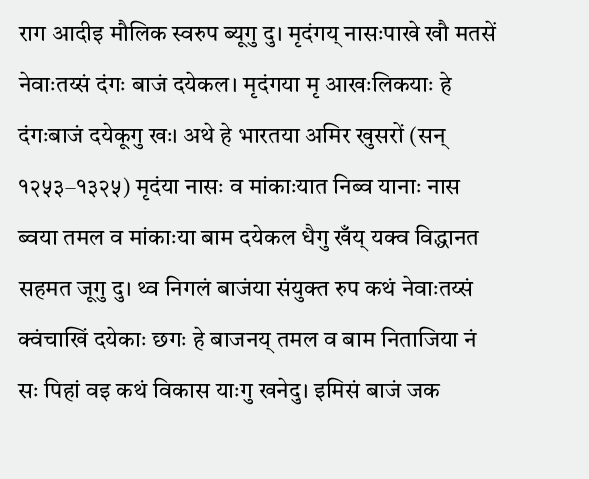राग आदीइ मौलिक स्वरुप ब्यूगु दु। मृदंगय् नासःपाखे खौ मतसें नेवाःतय्सं दंगः बाजं दयेकल। मृदंगया मृ आखःलिकयाः हे दंगःबाजं दयेकूगु खः। अथे हे भारतया अमिर खुसरों (सन् १२५३–१३२५) मृदंया नासः व मांकाःयात निब्व यानाः नास ब्वया तमल व मांकाःया बाम दयेकल धैगु खँय् यक्व विद्धानत सहमत जूगु दु। थ्व निगलं बाजंया संयुक्त रुप कथं नेवाःतय्सं क्वंचाखिं दयेकाः छगः हे बाजनय् तमल व बाम निताजिया नं सः पिहां वइ कथं विकास याःगु खनेदु। इमिसं बाजं जक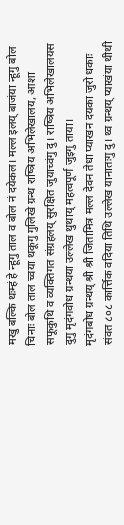मखु बल्कि थःम्हं हे न्हूगु ताल व बोल नं दयेकल। मल्ल इलय् बाजंया न्हूगु बोल चिनाः बोल ताल च्वया थकूगु गुलिखे ग्रन्थ राष्त्रिय अभिलेखालय, आशा सफूकुथि व व्यक्तिगत संग्रहलय् सुरक्षित जुयाच्वंगु दु। राष्त्रिय अभिलेखालयस दुगु मृदंगवोध ग्रन्थया उल्लेख थुथाय् महत्वपूर्ण जुइगु ताया।
मृदंगबोध ग्रन्थय् श्री श्री जितामित्र मल्ल देवन तेधा प्याखन दयका जुरो धकाः संवत ८०८ कार्त्तिक वदिया तिथि उल्लेख यानातःगु दु। थ्व ग्रन्थय् प्याखंया थीथी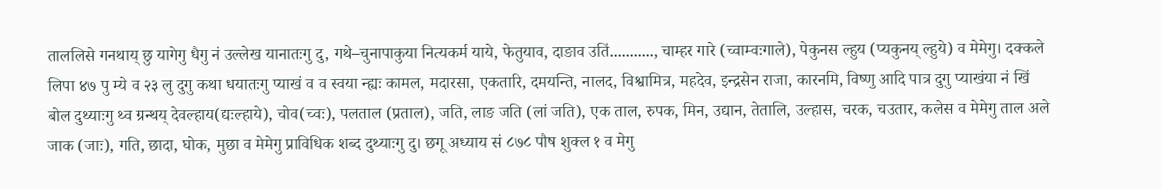ताललिसे गनथाय् छु यागेगु धैगु नं उल्लेख यानातःगु दु, गथे–चुनापाकुया नित्यकर्म याये, फेतुयाव, दाङाव उतिं..........., चाम्हर गारे (च्वाम्वःगाले), पेकुनस ल्हुय (प्यकुनय् ल्हुये) व मेमेगु। दक्कले लिपा ४७ पु म्ये व २३ लु दुगु कथा धयातःगु प्याखं व व स्वया न्ह्यः कामल, मदारसा, एकतारि, दमयन्ति, नालद, विश्वामित्र, महदेव, इन्द्रसेन राजा, कारनमि, विष्णु आदि पात्र दुगु प्याखंया नं खिं बोल दुथ्याःगु थ्व ग्रन्थय् देवल्हाय(द्यःल्हाये), चोव(च्वः), पलताल (प्रताल), जति, लाङ जति (लां जति), एक ताल, रुपक, मिन, उद्यान, तेतालि, उल्हास, चरक, चउतार, कलेस व मेमेगु ताल अले जाक (जाः), गति, छादा, घोक, मुछा व मेमेगु प्राविधिक शब्द दुथ्याःगु दु। छगू अध्याय सं ८७८ पौष शुक्ल १ व मेगु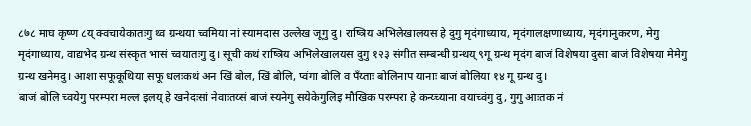८७८ माघ कृष्ण ८य् क्वचायेकातःगु थ्व ग्रन्थया च्वमिया नां स्यामदास उल्लेख जूगु दु। राष्त्रिय अभिलेखालयस हे दुगु मृदंगाध्याय, मृदंगालक्षणाध्याय, मृदंगानुकरण, मेगु मृदंगाध्याय, वाद्यभेद ग्रन्थ संस्कृत भासं च्वयातःगु दु। सूची कथं राष्त्रिय अभिलेखालयस दुगु १२३ संगीत सम्बन्धी ग्रन्थय् ९गू ग्रन्थ मृदंग बाजं विशेषया दुसा बाजं विशेषया मेमेगु ग्रन्थ खनेमदु। आशा सफूकूथिया सफू धलःकथं अन खिं बोल, खिं बोलि, प्वंगा बोलि व पँय्ताः बोलिनाप यानाः बाजं बोलिया १४ गू ग्रन्थ दु।
बाजं बोलि च्वयेगु परम्परा मल्ल इलय् हे खनेदःसां नेवाःतय्सं बाजं स्यनेगु सयेकेगुलिइ मौखिक परम्परा हे कन्य्च्याना वयाच्वंगु दु, गुगु आःतक नं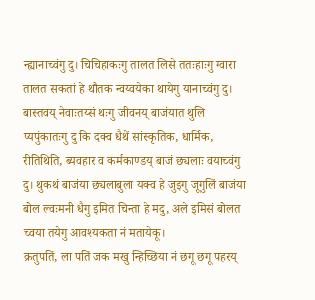न्ह्यानाच्वंगु दु। चिचिहाकःगु तालत लिसे ततःहाःगु ग्वारा तालत सकतां हे थौतक न्वय्वयेका थायेगु यानाच्वंगु दु। बास्तवय् नेवाःतय्सं थःगु जीवनय् बाजंयात थुलि प्यपुंकातःगु दु कि दक्व धैथें सांस्कृतिक, धार्मिक, रीतिथिति, ब्यवहार व कर्मकाण्डय् बाजं छ्यलाः वयाच्वंगु दु। थुकथं बाजंया छ्यलाबुला यक्व हे जुइगु जूगुलिं बाजंया बोल ल्वःमनी धैगु इमित चिन्ता हे मदु, अले इमिसं बोलत च्वया तयेगु आवश्यकता नं मतायेकू।
क्रतुपतिं, ला पतिं जक मखु न्हिच्छिया नं छगू छगू पहरय्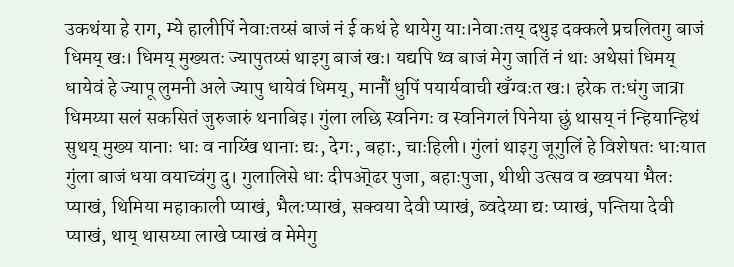उकथंया हे राग, म्ये हालीपिं नेवाःतय्सं बाजं नं ई कथं हे थायेगु याः।नेवाःतय् दथुइ दक्कले प्रचलितगु बाजं धिमय् खः। धिमय् मुख्यतः ज्यापुतय्सं थाइगु बाजं खः। यद्यपि थ्व बाजं मेगु जातिं नं थाः अथेसां धिमय् धायेवं हे ज्यापू लुमनी अले ज्यापु धायेवं धिमय्, मानौं धुपिं पयार्यवाची खँग्वःत खः। हरेक तःधंगु जात्रा धिमय्या सलं सकसितं जुरुजारुं थनाबिइ। गुंला लछि स्वनिगः व स्वनिगलं पिनेया छुं थासय् नं न्हियान्हिथं सुथय् मुख्य यानाः धाः व नाय्खिं थानाः द्यः, देगः, बहाः, चाःहिली। गुंलां थाइगु जूगुलिं हे विशेषतः धाःयात गुंला बाजं धया वयाच्वंगु दु। गुलालिसे धाः दीपऒ्ढर पुजा, बहाःपुजा, थीथी उत्सव व ख्वपया भैलः प्याखं, थिमिया महाकाली प्याखं, भैलःप्याखं, सक्वया देवी प्याखं, ब्वदेय्या द्यः प्याखं, पन्तिया देवी प्याखं, थाय् थासय्या लाखे प्याखं व मेमेगु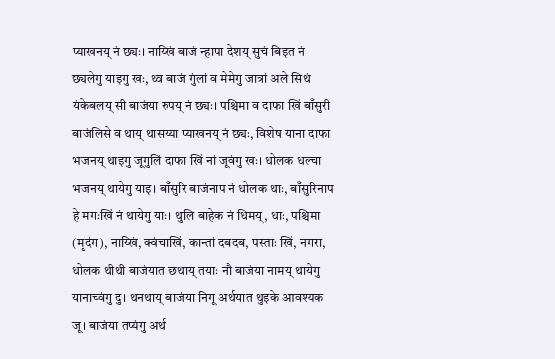प्याखनय् नं छ्यः। नाय्खिं बाजं न्हापा देशय् सुचं बिइत नं छ्यलेगु याइगु खः, थ्व बाजं गुंलां व मेमेगु जात्रां अले सिथं यंकेबलय् सी बाजंया रुपय् नं छ्यः। पश्चिमा व दाफा खिं बाँसुरी बाजंलिसे व थाय् थासय्या प्याखनय् नं छ्यः, विशेष याना दाफा भजनय् थाइगु जूगुलिं दाफा खिं नां जूवंगु खः। धोलक धल्चा भजनय् थायेगु याइ। बाँसुरि बाजंनाप नं धोलक थाः, बाँसुरिनाप हे मगःखिं नं थायेगु याः। थुलि बाहेक नं धिमय्, धाः, पश्चिमा (मृदंग), नाय्खिं, क्वंचाखिं, कान्तां दबदब, पस्ताः खिं, नगरा, धोलक थीथी बाजंयात छथाय् तयाः नौ बाजंया नामय् थायेगु यानाच्वंगु दु। थनथाय् बाजंया निगू अर्थयात थुइके आवश्यक जू। बाजंया तप्यंगु अर्थ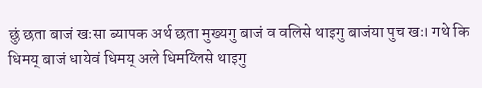छुं छता बाजं खःसा ब्यापक अर्थ छता मुख्यगु बाजं व वलिसे थाइगु बाजंया पुच खः। गथे कि धिमय् बाजं धायेवं धिमय् अले धिमय्लिसे थाइगु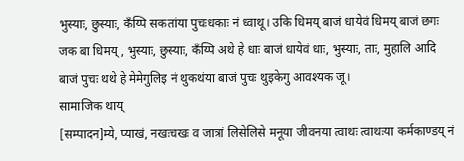भुस्याः, छुस्याः, कँय्पि सकतांया पुचःधकाः नं ध्वाथू। उकि धिमय् बाजं धायेवं धिमय् बाजं छगः जक बा धिमय्, भुस्याः, छुस्याः, कँय्पि अथे हे धाः बाजं धायेवं धाः, भुस्याः, ताः, मुहालि आदि बाजं पुचः थथे हे मेमेगुलिइ नं थुकथंया बाजं पुचः थुइकेगु आवश्यक जू।
सामाजिक थाय्
[सम्पादन]म्ये, प्याखं, नखःचखः व जात्रां लिसेलिसे मनूया जीवनया त्वाथः त्वाथःया कर्मकाण्डय् नं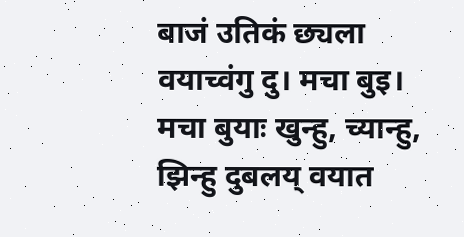बाजं उतिकं छ्यला वयाच्वंगु दु। मचा बुइ। मचा बुयाः खुन्हु, च्यान्हु, झिन्हु दुबलय् वयात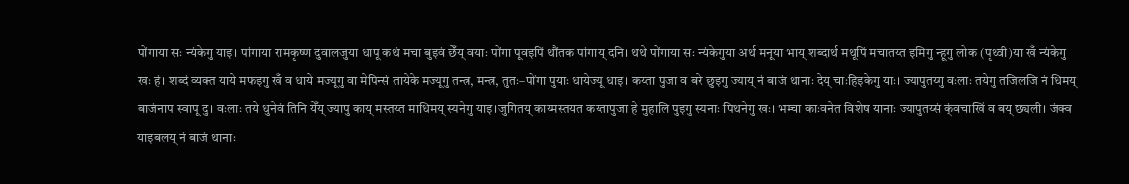पोंगाया सः न्यंकेगु याइ। पांगाया रामकृष्ण दुवालजुया धापू कथं मचा बुइवं छेँय् वयाः पोंगा पूवइपिं थौंतक पांगाय् दनि। थथे पोंगाया सः न्यंकेगुया अर्थ मनूया भाय् शब्दार्थ मथूपिं मचातय्त इमिगु न्हूगु लोक (पृथ्वी)या खँ न्यंकेगु खः हं। शब्दं व्यक्त याये मफइगु खँ व धाये मज्यूगु वा मेपिन्सं तायेके मज्यूगु तन्त्र, मन्त्र, तुतः–पोंगा पुयाः धायेज्यू धाइ। कय्ता पुजा व बरे छुइगु ज्याय् नं बाजं थानाः देय् चाःहिइकेगु याः। ज्यापुतय्गु वःलाः तयेगु तजिलजि नं धिमय् बाजंनाप स्वापू दु। वःलाः तये धुनेवं तिनि येँय् ज्यापु काय् मस्तय्त माधिमय् स्यनेगु याइ।जुगितय् काय्मस्तयत कय्तापुजा हे मुहालि पुइगु स्यनाः पिथनेगु खः। भम्चा काःवनेत विशेष यानाः ज्यापुतय्सं क्ंवचाखिं व बय् छ्यली। जंक्व याइबलय् नं बाजं थानाः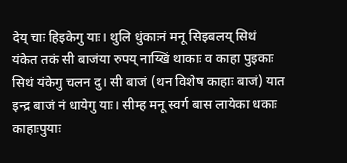देय् चाः हिइकेगु याः। थुलि धुंकाःनं मनू सिइबलय् सिथं यंकेत तकं सी बाजंया रुपय् नाय्खिं थाकाः व काहा पुइकाः सिथं यंकेगु चलन दु। सी बाजं (थन विशेष काहाः बाजं) यात इन्द्र बाजं नं धायेगु याः। सीम्ह मनू स्वर्ग बास लायेका धकाः काहाःपुयाः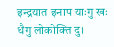इन्द्रयात इनाप याःगु खः धैगु लोकोक्ति दु।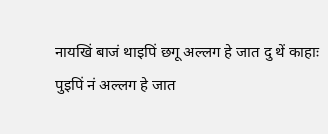नायखिं बाजं थाइपिं छगू अल्लग हे जात दु थें काहाः पुइपिं नं अल्लग हे जात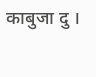काबुजा दु ।